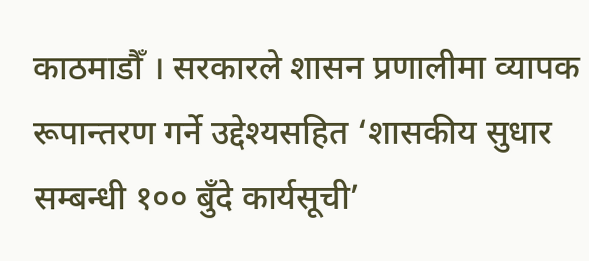काठमाडौँ । सरकारले शासन प्रणालीमा व्यापक रूपान्तरण गर्ने उद्देश्यसहित ‘शासकीय सुधार सम्बन्धी १०० बुँदे कार्यसूची’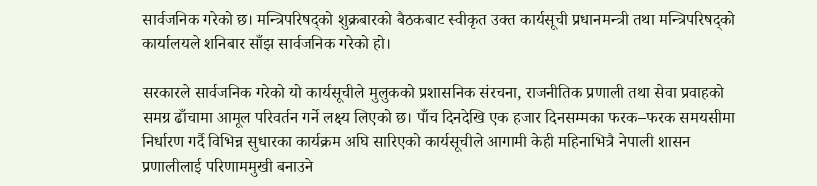सार्वजनिक गरेको छ। मन्त्रिपरिषद्को शुक्रबारको बैठकबाट स्वीकृत उक्त कार्यसूची प्रधानमन्त्री तथा मन्त्रिपरिषद्को कार्यालयले शनिबार साँझ सार्वजनिक गरेको हो।

सरकारले सार्वजनिक गरेको यो कार्यसूचीले मुलुकको प्रशासनिक संरचना, राजनीतिक प्रणाली तथा सेवा प्रवाहको समग्र ढाँचामा आमूल परिवर्तन गर्ने लक्ष्य लिएको छ। पाँच दिनदेखि एक हजार दिनसम्मका फरक–फरक समयसीमा निर्धारण गर्दै विभिन्न सुधारका कार्यक्रम अघि सारिएको कार्यसूचीले आगामी केही महिनाभित्रै नेपाली शासन प्रणालीलाई परिणाममुखी बनाउने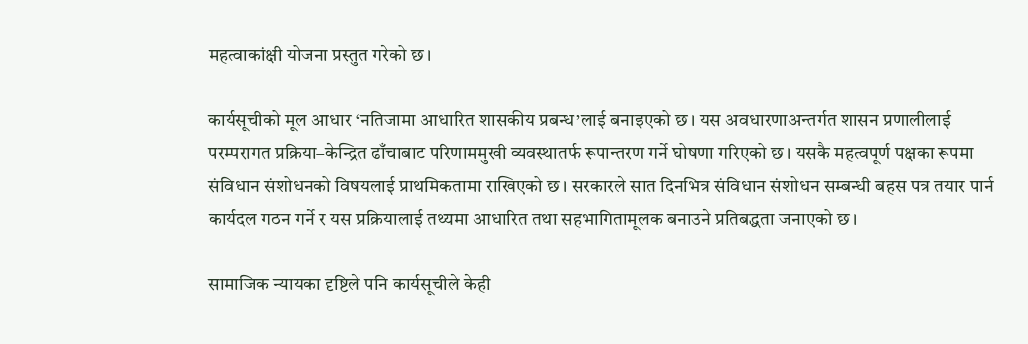महत्वाकांक्षी योजना प्रस्तुत गरेको छ।

कार्यसूचीको मूल आधार ‘नतिजामा आधारित शासकीय प्रबन्ध’लाई बनाइएको छ। यस अवधारणाअन्तर्गत शासन प्रणालीलाई परम्परागत प्रक्रिया–केन्द्रित ढाँचाबाट परिणाममुखी व्यवस्थातर्फ रूपान्तरण गर्ने घोषणा गरिएको छ। यसकै महत्वपूर्ण पक्षका रूपमा संविधान संशोधनको विषयलाई प्राथमिकतामा राखिएको छ। सरकारले सात दिनभित्र संविधान संशोधन सम्बन्धी बहस पत्र तयार पार्न कार्यदल गठन गर्ने र यस प्रक्रियालाई तथ्यमा आधारित तथा सहभागितामूलक बनाउने प्रतिबद्धता जनाएको छ।

सामाजिक न्यायका दृष्टिले पनि कार्यसूचीले केही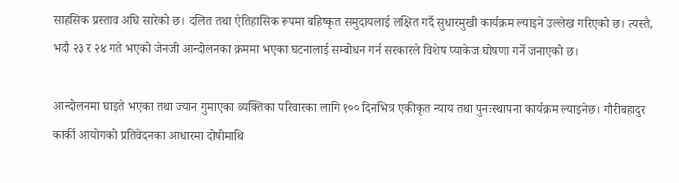साहसिक प्रस्ताव अघि सारेको छ। दलित तथा ऐतिहासिक रूपमा बहिष्कृत समुदायलाई लक्षित गर्दै सुधारमुखी कार्यक्रम ल्याइने उल्लेख गरिएको छ। त्यस्तै, भदौ २३ र २४ गते भएको जेनजी आन्दोलनका क्रममा भएका घटनालाई सम्बोधन गर्न सरकारले विशेष प्याकेज घोषणा गर्ने जनाएको छ।

आन्दोलनमा घाइते भएका तथा ज्यान गुमाएका व्यक्तिका परिवारका लागि १०० दिनभित्र एकीकृत न्याय तथा पुनःस्थापना कार्यक्रम ल्याइनेछ। गौरीबहादुर कार्की आयोगको प्रतिवेदनका आधारमा दोषीमाथि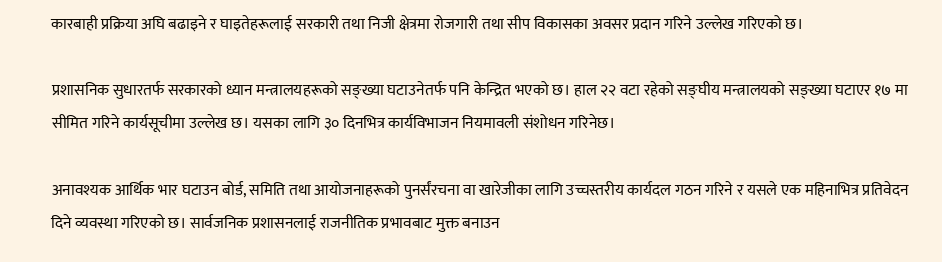कारबाही प्रक्रिया अघि बढाइने र घाइतेहरूलाई सरकारी तथा निजी क्षेत्रमा रोजगारी तथा सीप विकासका अवसर प्रदान गरिने उल्लेख गरिएको छ।

प्रशासनिक सुधारतर्फ सरकारको ध्यान मन्त्रालयहरूको सङ्ख्या घटाउनेतर्फ पनि केन्द्रित भएको छ। हाल २२ वटा रहेको सङ्घीय मन्त्रालयको सङ्ख्या घटाएर १७ मा सीमित गरिने कार्यसूचीमा उल्लेख छ। यसका लागि ३० दिनभित्र कार्यविभाजन नियमावली संशोधन गरिनेछ।

अनावश्यक आर्थिक भार घटाउन बोर्ड, समिति तथा आयोजनाहरूको पुनर्संरचना वा खारेजीका लागि उच्चस्तरीय कार्यदल गठन गरिने र यसले एक महिनाभित्र प्रतिवेदन दिने व्यवस्था गरिएको छ। सार्वजनिक प्रशासनलाई राजनीतिक प्रभावबाट मुक्त बनाउन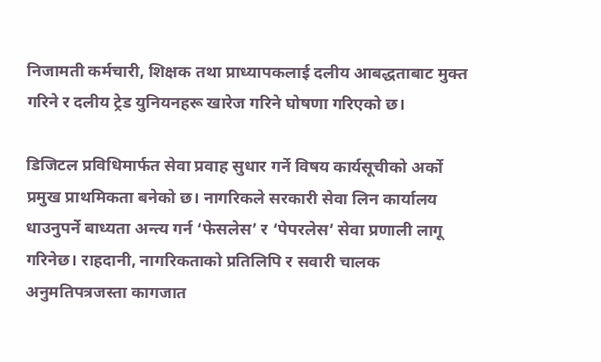निजामती कर्मचारी, शिक्षक तथा प्राध्यापकलाई दलीय आबद्धताबाट मुक्त गरिने र दलीय ट्रेड युनियनहरू खारेज गरिने घोषणा गरिएको छ।

डिजिटल प्रविधिमार्फत सेवा प्रवाह सुधार गर्ने विषय कार्यसूचीको अर्को प्रमुख प्राथमिकता बनेको छ। नागरिकले सरकारी सेवा लिन कार्यालय धाउनुपर्ने बाध्यता अन्त्य गर्न ‘फेसलेस’ र ‘पेपरलेस’ सेवा प्रणाली लागू गरिनेछ। राहदानी, नागरिकताको प्रतिलिपि र सवारी चालक अनुमतिपत्रजस्ता कागजात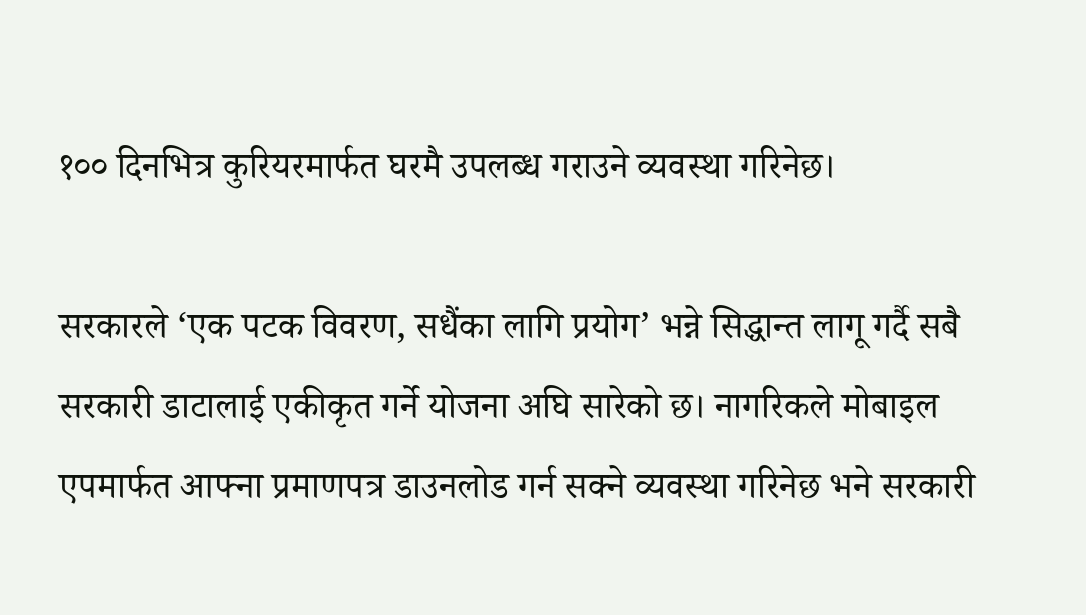१०० दिनभित्र कुरियरमार्फत घरमै उपलब्ध गराउने व्यवस्था गरिनेछ।

सरकारले ‘एक पटक विवरण, सधैंका लागि प्रयोग’ भन्ने सिद्धान्त लागू गर्दै सबै सरकारी डाटालाई एकीकृत गर्ने योजना अघि सारेको छ। नागरिकले मोबाइल एपमार्फत आफ्ना प्रमाणपत्र डाउनलोड गर्न सक्ने व्यवस्था गरिनेछ भने सरकारी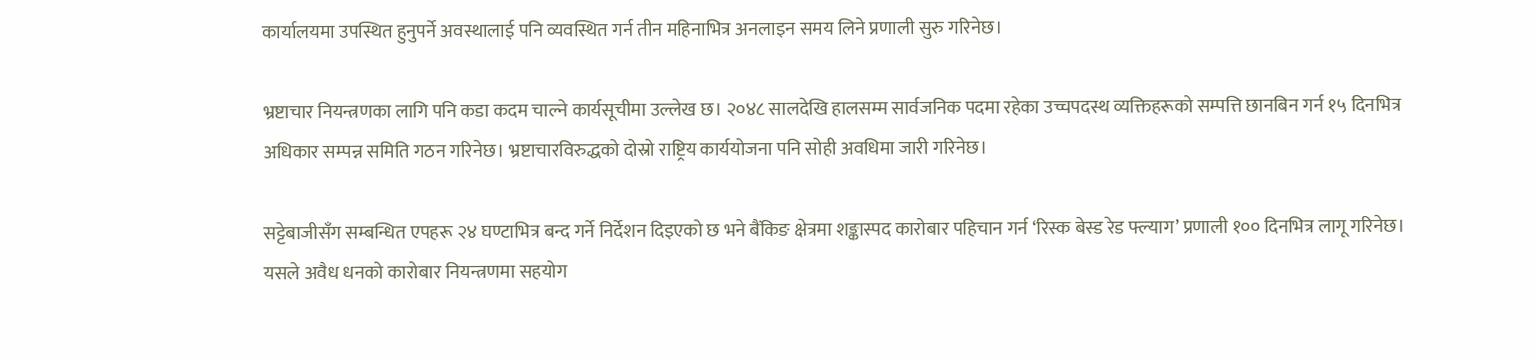कार्यालयमा उपस्थित हुनुपर्ने अवस्थालाई पनि व्यवस्थित गर्न तीन महिनाभित्र अनलाइन समय लिने प्रणाली सुरु गरिनेछ।

भ्रष्टाचार नियन्त्रणका लागि पनि कडा कदम चाल्ने कार्यसूचीमा उल्लेख छ। २०४८ सालदेखि हालसम्म सार्वजनिक पदमा रहेका उच्चपदस्थ व्यक्तिहरूको सम्पत्ति छानबिन गर्न १५ दिनभित्र अधिकार सम्पन्न समिति गठन गरिनेछ। भ्रष्टाचारविरुद्धको दोस्रो राष्ट्रिय कार्ययोजना पनि सोही अवधिमा जारी गरिनेछ।

सट्टेबाजीसँग सम्बन्धित एपहरू २४ घण्टाभित्र बन्द गर्ने निर्देशन दिइएको छ भने बैंकिङ क्षेत्रमा शङ्कास्पद कारोबार पहिचान गर्न ‘रिस्क बेस्ड रेड फ्ल्याग’ प्रणाली १०० दिनभित्र लागू गरिनेछ। यसले अवैध धनको कारोबार नियन्त्रणमा सहयोग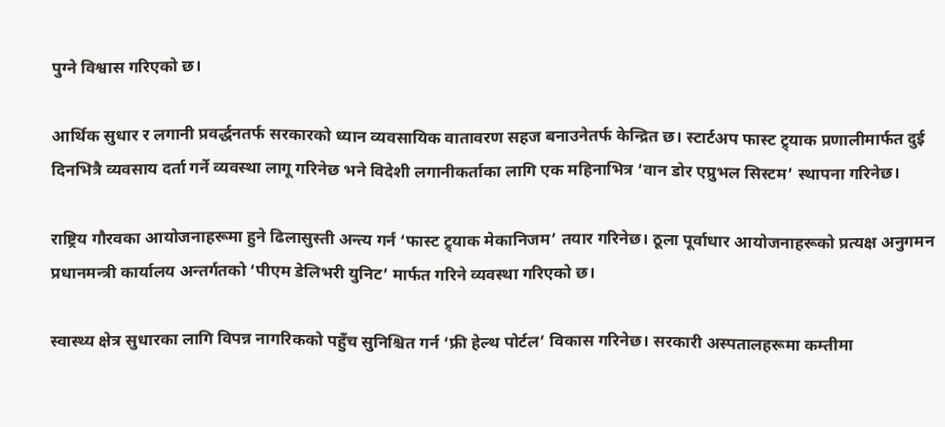पुग्ने विश्वास गरिएको छ।

आर्थिक सुधार र लगानी प्रवर्द्धनतर्फ सरकारको ध्यान व्यवसायिक वातावरण सहज बनाउनेतर्फ केन्द्रित छ। स्टार्टअप फास्ट ट्र्याक प्रणालीमार्फत दुई दिनभित्रै व्यवसाय दर्ता गर्ने व्यवस्था लागू गरिनेछ भने विदेशी लगानीकर्ताका लागि एक महिनाभित्र ‘वान डोर एप्रुभल सिस्टम’ स्थापना गरिनेछ।

राष्ट्रिय गौरवका आयोजनाहरूमा हुने ढिलासुस्ती अन्त्य गर्न ‘फास्ट ट्र्याक मेकानिजम’ तयार गरिनेछ। ठूला पूर्वाधार आयोजनाहरूको प्रत्यक्ष अनुगमन प्रधानमन्त्री कार्यालय अन्तर्गतको ‘पीएम डेलिभरी युनिट’ मार्फत गरिने व्यवस्था गरिएको छ।

स्वास्थ्य क्षेत्र सुधारका लागि विपन्न नागरिकको पहुँच सुनिश्चित गर्न ‘फ्री हेल्थ पोर्टल’ विकास गरिनेछ। सरकारी अस्पतालहरूमा कम्तीमा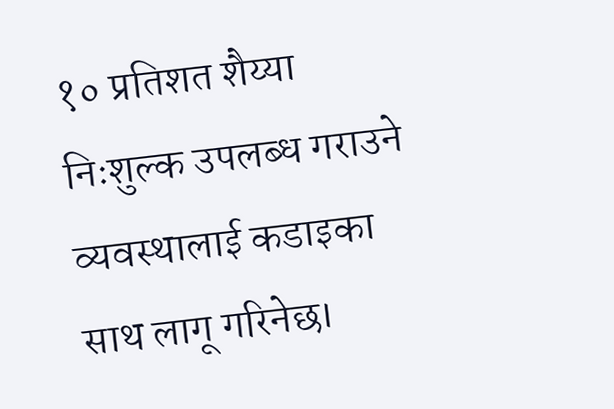१० प्रतिशत शैय्या निःशुल्क उपलब्ध गराउने व्यवस्थालाई कडाइका साथ लागू गरिनेछ।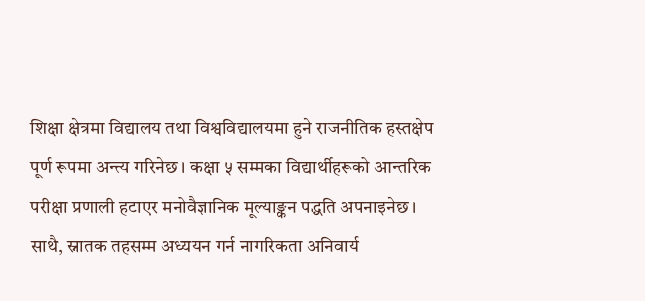शिक्षा क्षेत्रमा विद्यालय तथा विश्वविद्यालयमा हुने राजनीतिक हस्तक्षेप पूर्ण रूपमा अन्त्य गरिनेछ। कक्षा ५ सम्मका विद्यार्थीहरूको आन्तरिक परीक्षा प्रणाली हटाएर मनोवैज्ञानिक मूल्याङ्कन पद्धति अपनाइनेछ। साथै, स्नातक तहसम्म अध्ययन गर्न नागरिकता अनिवार्य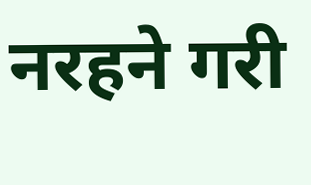नरहने गरी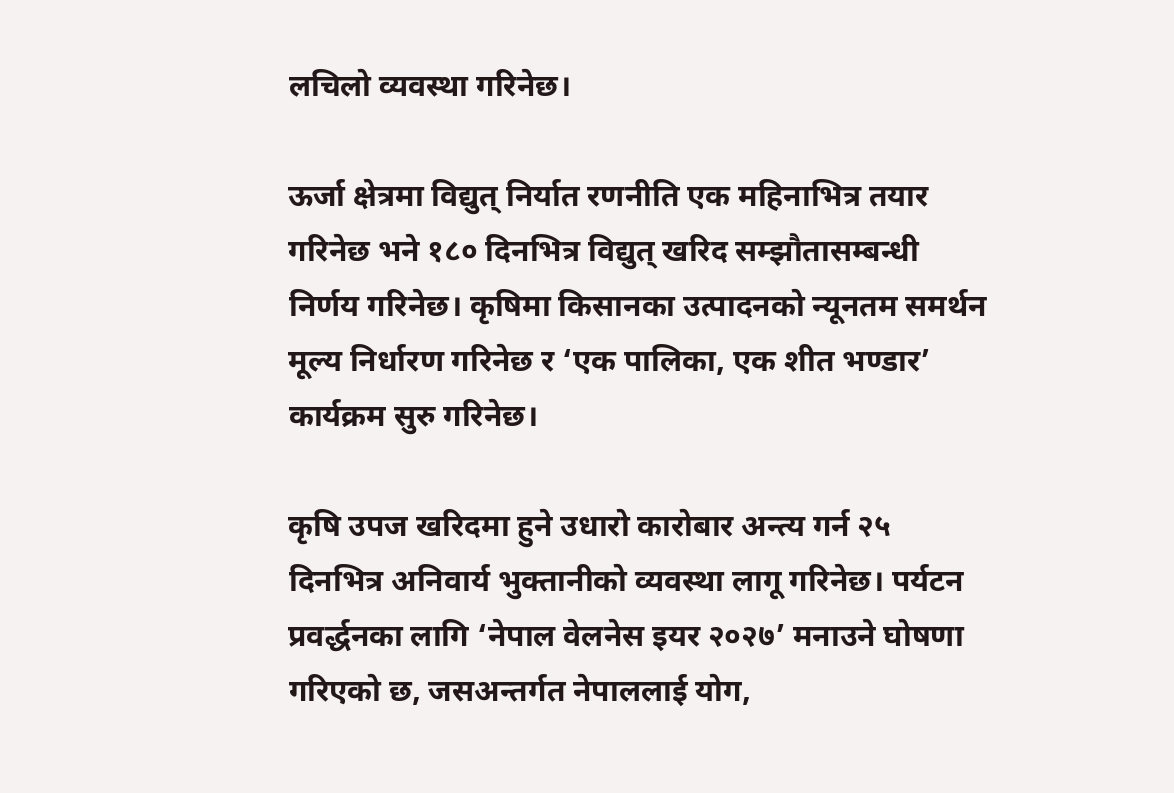लचिलो व्यवस्था गरिनेछ।

ऊर्जा क्षेत्रमा विद्युत् निर्यात रणनीति एक महिनाभित्र तयार गरिनेछ भने १८० दिनभित्र विद्युत् खरिद सम्झौतासम्बन्धी निर्णय गरिनेछ। कृषिमा किसानका उत्पादनको न्यूनतम समर्थन मूल्य निर्धारण गरिनेछ र ‘एक पालिका, एक शीत भण्डार’ कार्यक्रम सुरु गरिनेछ।

कृषि उपज खरिदमा हुने उधारो कारोबार अन्त्य गर्न २५ दिनभित्र अनिवार्य भुक्तानीको व्यवस्था लागू गरिनेछ। पर्यटन प्रवर्द्धनका लागि ‘नेपाल वेलनेस इयर २०२७’ मनाउने घोषणा गरिएको छ, जसअन्तर्गत नेपाललाई योग,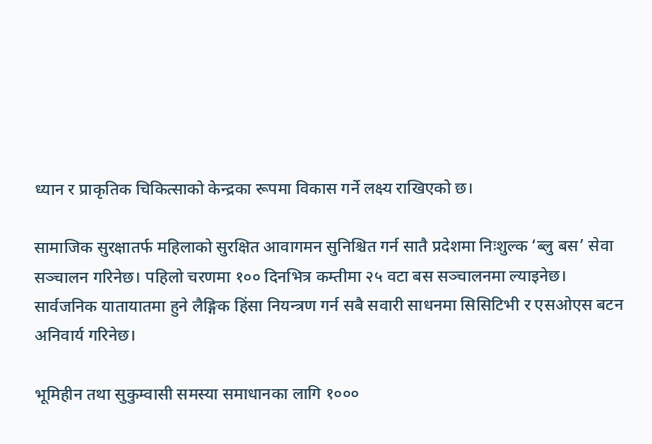ध्यान र प्राकृतिक चिकित्साको केन्द्रका रूपमा विकास गर्ने लक्ष्य राखिएको छ।

सामाजिक सुरक्षातर्फ महिलाको सुरक्षित आवागमन सुनिश्चित गर्न सातै प्रदेशमा निःशुल्क ‘ब्लु बस’ सेवा सञ्चालन गरिनेछ। पहिलो चरणमा १०० दिनभित्र कम्तीमा २५ वटा बस सञ्चालनमा ल्याइनेछ। सार्वजनिक यातायातमा हुने लैङ्गिक हिंसा नियन्त्रण गर्न सबै सवारी साधनमा सिसिटिभी र एसओएस बटन अनिवार्य गरिनेछ।

भूमिहीन तथा सुकुम्वासी समस्या समाधानका लागि १०००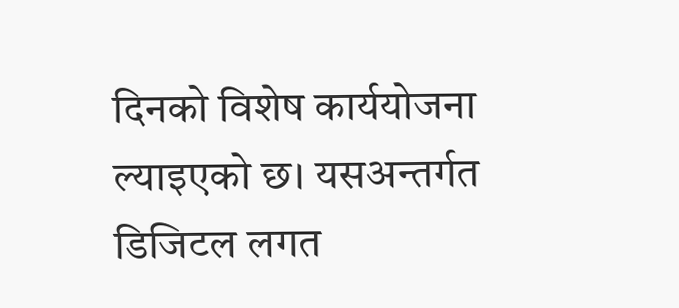दिनको विशेष कार्ययोजना ल्याइएको छ। यसअन्तर्गत डिजिटल लगत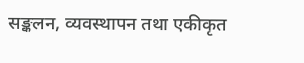सङ्कलन, व्यवस्थापन तथा एकीकृत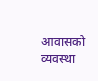आवासको व्यवस्था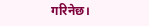गरिनेछ।